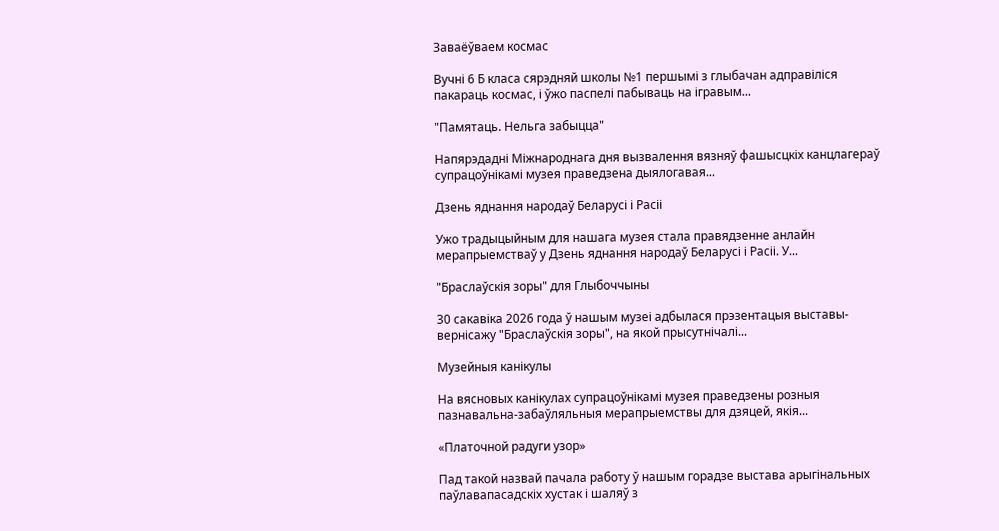Заваёўваем космас

Вучні 6 Б класа сярэдняй школы №1 першымі з глыбачан адправіліся пакараць космас, і ўжо паспелі пабываць на ігравым...

"Памятаць. Нельга забыцца"

Напярэдадні Міжнароднага дня вызвалення вязняў фашысцкіх канцлагераў супрацоўнікамі музея праведзена дыялогавая...

Дзень яднання народаў Беларусі і Расіі

Ужо традыцыйным для нашага музея стала правядзенне анлайн мерапрыемстваў у Дзень яднання народаў Беларусі і Расіі. У...

"Браслаўскія зоры" для Глыбоччыны

30 сакавіка 2026 года ў нашым музеі адбылася прэзентацыя выставы-вернісажу "Браслаўскія зоры", на якой прысутнічалі...

Музейныя канікулы

На вясновых канікулах супрацоўнікамі музея праведзены розныя пазнавальна-забаўляльныя мерапрыемствы для дзяцей, якія...

«Платочной радуги узор»

Пад такой назвай пачала работу ў нашым горадзе выстава арыгінальных паўлавапасадскіх хустак і шаляў з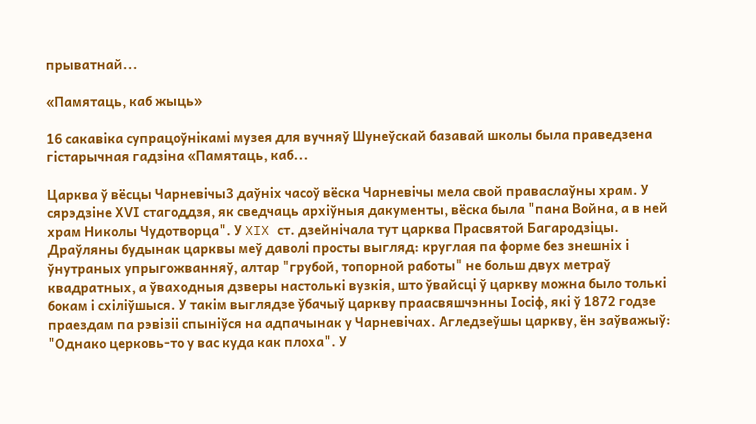прыватнай...

«Памятаць, каб жыць»

16 сакавіка супрацоўнікамі музея для вучняў Шунеўскай базавай школы была праведзена гістарычная гадзіна «Памятаць, каб...

Царква ў вёсцы Чарневічы3 даўніх часоў вёска Чарневічы мела свой праваслаўны храм. У сярэдзіне ХVI стагоддзя, як сведчаць архіўныя дакументы, вёска была "пана Война, а в ней храм Николы Чудотворца". У XIX ст. дзейнічала тут царква Прасвятой Багародзіцы. Драўляны будынак царквы меў даволі просты выгляд: круглая па форме без знешніх і ўнутраных упрыгожванняў, алтар "грубой, топорной работы" не больш двух метраў квадратных, а ўваходныя дзверы настолькі вузкія, што ўвайсці ў царкву можна было толькі бокам і схіліўшыся. У такім выглядзе ўбачыў царкву праасвяшчэнны Іосіф, які ў 1872 годзе праездам па рэвізіі спыніўся на адпачынак у Чарневічах. Агледзеўшы царкву, ён заўважыў: "Однако церковь-то у вас куда как плоха". У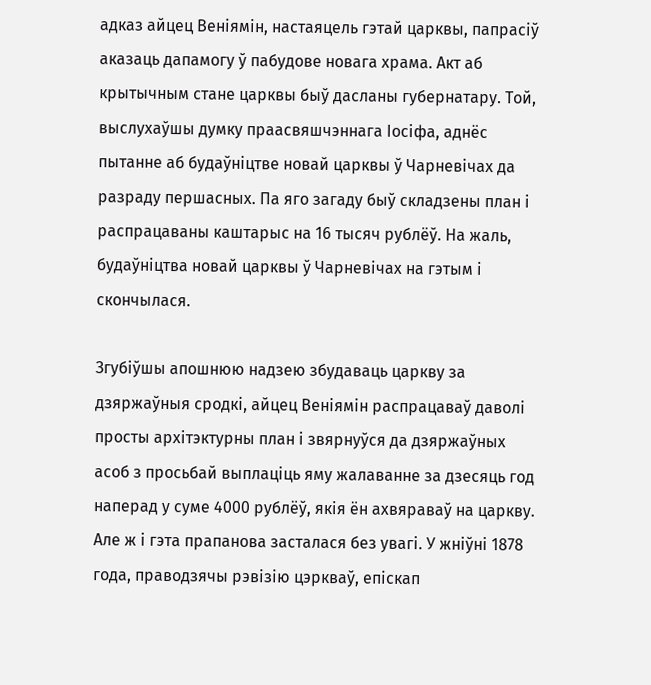адказ айцец Веніямін, настаяцель гэтай царквы, папрасіў аказаць дапамогу ў пабудове новага храма. Акт аб крытычным стане царквы быў дасланы губернатару. Той, выслухаўшы думку праасвяшчэннага Іосіфа, аднёс пытанне аб будаўніцтве новай царквы ў Чарневічах да разраду першасных. Па яго загаду быў складзены план і распрацаваны каштарыс на 16 тысяч рублёў. На жаль, будаўніцтва новай царквы ў Чарневічах на гэтым і скончылася.

Згубіўшы апошнюю надзею збудаваць царкву за дзяржаўныя сродкі, айцец Веніямін распрацаваў даволі просты архітэктурны план і звярнуўся да дзяржаўных асоб з просьбай выплаціць яму жалаванне за дзесяць год наперад у суме 4000 рублёў, якія ён ахвяраваў на царкву. Але ж і гэта прапанова засталася без увагі. У жніўні 1878 года, праводзячы рэвізію цэркваў, епіскап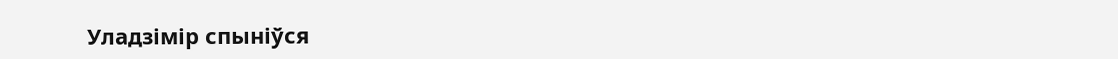Уладзімір спыніўся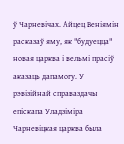ў Чарневічах. Айцец Веніямін расказаў яму, як "будуецца" новая царква і вельмі прасіў аказаць дапамогу. У рэвізійнай справаздачы епіскапа Уладзіміра Чарневіцкая царква была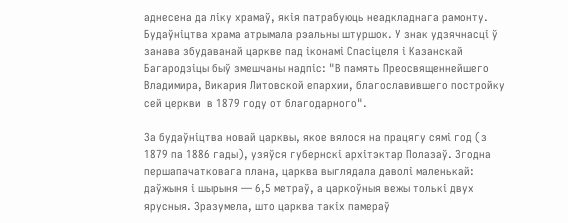аднесена да ліку храмаў, якія патрабуюць неадкладнага рамонту. Будаўніцтва храма атрымала рэальны штуршок. У знак удзячнасці ў занава збудаванай царкве пад іконамі Спасіцеля і Казанскай Багародзіцы быў змешчаны надпіс: "В память Преосвященнейшего Владимира, Викария Литовской епархии, благославившего постройку сей церкви  в 1879 году от благодарного".

За будаўніцтва новай царквы, якое вялося на працягу сямі год (з 1879 па 1886 гады), узяўся губернскі архітэктар Полазаў. Згодна першапачатковага плана, царква выглядала даволі маленькай: даўжыня і шырыня — 6,5 метраў, а царкоўныя вежы толькі двух ярусныя. Зразумела, што царква такіх памераў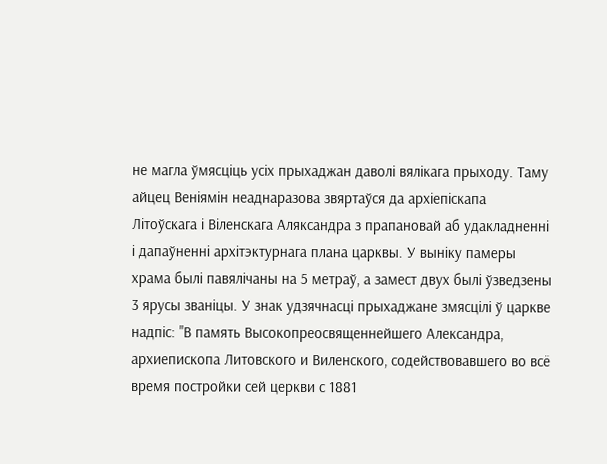не магла ўмясціць усіх прыхаджан даволі вялікага прыходу. Таму айцец Веніямін неаднаразова звяртаўся да архіепіскапа Літоўскага і Віленскага Аляксандра з прапановай аб удакладненні і дапаўненні архітэктурнага плана царквы. У выніку памеры храма былі павялічаны на 5 метраў, а замест двух былі ўзведзены 3 ярусы званіцы. У знак удзячнасці прыхаджане змясцілі ў царкве надпіс: "В память Высокопреосвященнейшего Александра, архиепископа Литовского и Виленского, содействовавшего во всё время постройки сей церкви с 1881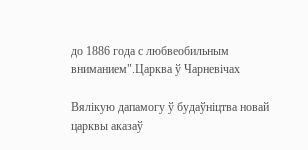до 1886 года с любвеобильным вниманием".Царква ў Чарневічах

Вялікую дапамогу ў будаўніцтва новай царквы аказаў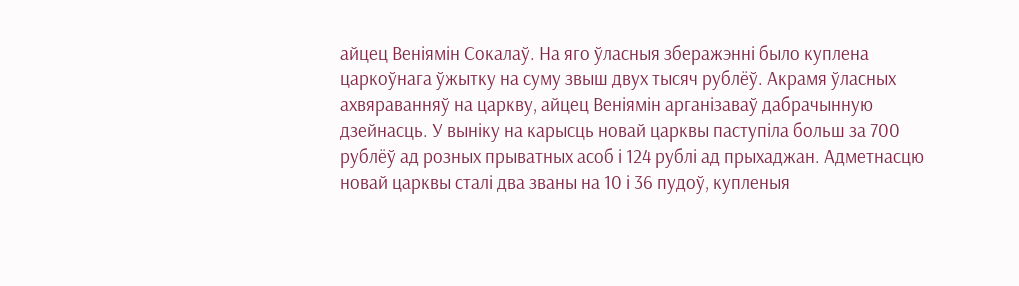айцец Веніямін Сокалаў. На яго ўласныя зберажэнні было куплена царкоўнага ўжытку на суму звыш двух тысяч рублёў. Акрамя ўласных ахвяраванняў на царкву, айцец Веніямін арганізаваў дабрачынную дзейнасць. У выніку на карысць новай царквы паступіла больш за 700 рублёў ад розных прыватных асоб і 124 рублі ад прыхаджан. Адметнасцю новай царквы сталі два званы на 10 і 36 пудоў, купленыя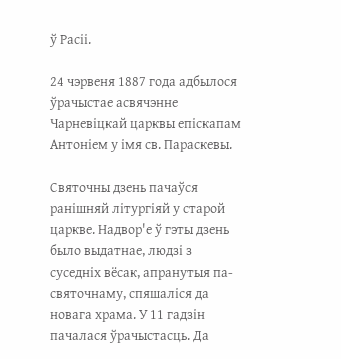ў Расіі.

24 чэрвеня 1887 года адбылося ўрачыстае асвячэнне Чарневіцкай царквы епіскапам Антоніем у імя св. Параскевы.

Святочны дзень пачаўся ранішняй літургіяй у старой царкве. Надвор'е ў гэты дзень было выдатнае, людзі з суседніх вёсак, апранутыя па-святочнаму, спяшаліся да новага храма. У 11 гадзін пачалася ўрачыстасць. Да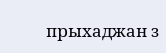прыхаджан з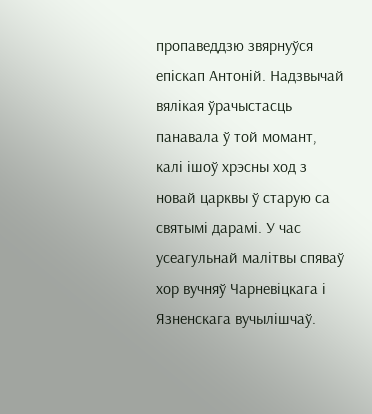пропаведдзю звярнуўся епіскап Антоній. Надзвычай вялікая ўрачыстасць панавала ў той момант, калі ішоў хрэсны ход з новай царквы ў старую са святымі дарамі. У час усеагульнай малітвы спяваў хор вучняў Чарневіцкага і Язненскага вучылішчаў.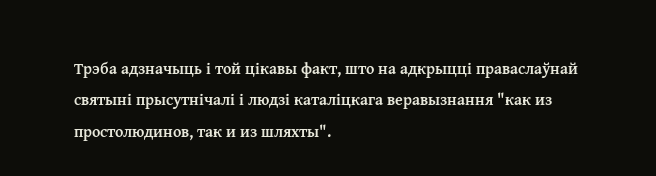Трэба адзначыць і той цікавы факт, што на адкрыцці праваслаўнай святыні прысутнічалі і людзі каталіцкага веравызнання "как из простолюдинов, так и из шляхты".